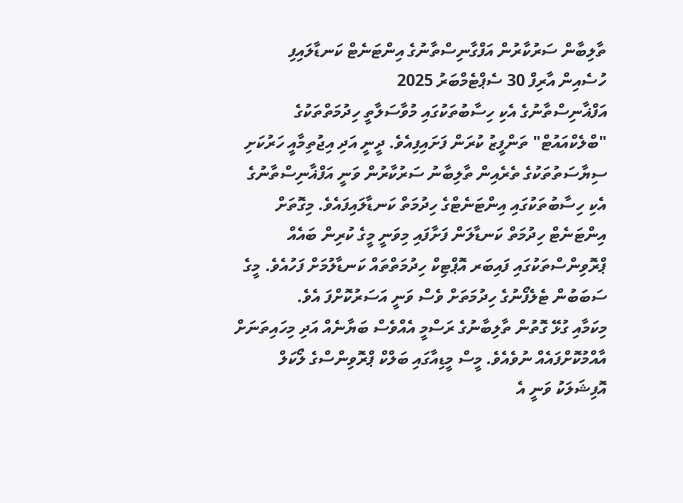ތާލިބާން ސަރުކާރުން އަފްގާނިސްތާނުގެ އިންޓަނެޓް ކަނޑާލައިފި
ހުސެއިން އާރިފް 30 ސެޕްޓެމްބަރު 2025
އަފްޣާނިސްތާނުގެ އެކި ހިސާބުތަކުގައި މުވާސަލާތީ ހިދުމަތްތަކުގެ "ބްލެކްއައުޓް" ތަންފީޒު ކުރަން ފަށައިފިއެވެ. ދީނީ އަދި އިޖުތިމާއީ ހަރުކަށި ސިޔާސަތުތަކުގެ ތެރެއިން ތާލިބާނު ސަރުކާރުން ވަނީ އަފްޣާނިސްތާނުގެ އެކި ހިސާބުތަކުގައި އިންޓަނެޓްގެ ހިދުމަތް ކަނޑާލައިފައެވެ. މިގޮތަށް އިންޓަނެޓް ހިދުމަތް ކަނޑާލަން ފަށާފައި މިވަނީ މީގެ ކުރިން ބައެއް ޕްރޮވިންސްތަކުގައި ފައިބަރ އޮޕްޓިކް ހިދުމަތްތައް ކަނޑާލުމަށް ފަހުއެވެ. މީގެ ސަބަބުން ޓެލެފޯނުގެ ހިދުމަތަށް ވެސް ވަނީ އަސަރުކޮށްފަ އެވެ.
މިކަމާއި ގުޅޭ ގޮތުން ތާލިބާނުގެ ރަސްމީ އެއްވެސް ބަޔާނެއް އަދި މިހައިތަނަށް އާއްމުކޮށްފައެއް ނުވެއެވެ. މީސް މީޑިއާގައި ބަލްކް ޕްރޮވިންސްގެ ލޯކަލް އޮފިޝަލަކު ވަނީ އެ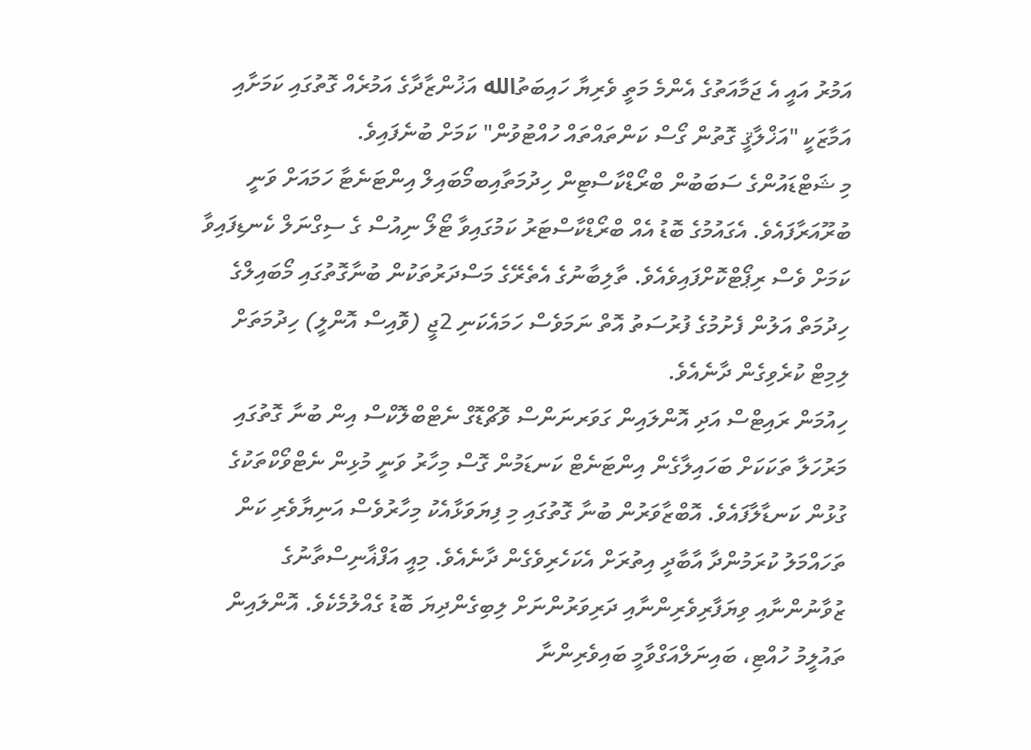އަމުރު އައީ އެ ޖަމާއަތުގެ އެންމެ މަތީ ވެރިޔާ ހައިބަތުالله އަޚުންޒާދާގެ އަމުރެއް ގޮތުގައި ކަމަށާއި އަމާޒަކީ "އަޚްލާޤީ ގޮތުން ގޯސް ކަންތައްތައް ހުއްޓުވުން" ކަމަށް ބުނެފައިވެ.
މި ޝަޓްޑައުންގެ ސަބަބުން ބްރޯޑްކާސްޓިން ހިދުމަތާއިބމޯބައިލް އިންޓަނެޓާ ހަމައަށް ވަނީ ބުރޫއަރާފައެވެ. އެގައުމުގެ ބޮޑު އެއް ބްރޯޑްކާސްޓަރު ކަމުގައިވާ ޓޯލޯ ނިއުސް ގެ ސިގްނަލް ކެނޑިފައިވާ ކަމަށް ވެސް ރިޕޯޓްކޮށްފައިވެއެވެ. ތާލިބާނުގެ އެތެރޭގެ މަސްދަރުތަކުން ބުނާގޮތުގައި މޯބައިލްގެ ހިދުމަތް އަލުން ފެށުމުގެ ފުރުސަތު އޮތް ނަމަވެސް ހަމައެކަނި 2ޖީ (ވޮއިސް އޮންލީ) ހިދުމަތަށް ލިމިޓް ކުރެވިގެން ދާނެއެވެ.
ހިއުމަން ރައިޓްސް އަދި އޮންލައިން ގަވަރނަންސް ވޮޗްޑޮގް ނެޓްބްލޮކްސް އިން ބުނާ ގޮތުގައި މަރުހަލާ ތަކަކަށް ބަހައިލާގެން އިންޓަނެޓް ކަނޑަމުން ގޮސް މިހާރު ވަނީ މުޅިން ނެޓްވޯކްތަކުގެ ގުޅުން ކަނޑާލާފައެވެ. އޮބްޒާވަރުން ބުނާ ގޮތުގައި މި ފިޔަވަޅާއެކު މިހާރުވެސް އަނިޔާވެރި ކަން ތަހައްމަލު ކުރަމުންދާ އާބާދީ އިތުރަށް އެކަހެރިވެގެން ދާނެއެވެ. މިއީ އަފްޣާނިސްތާނުގެ ޒުވާނުންނާއި ވިޔަފާރިވެރިންނާއި ދަރިވަރުންނަށް ލިބިގެންދިޔަ ބޮޑު ގެއްލުމެކެވެ. އޮންލައިން ތައުލީމު ހުއްޓި، ބައިނަލްއަގްވާމީ ބައިވެރިންނާ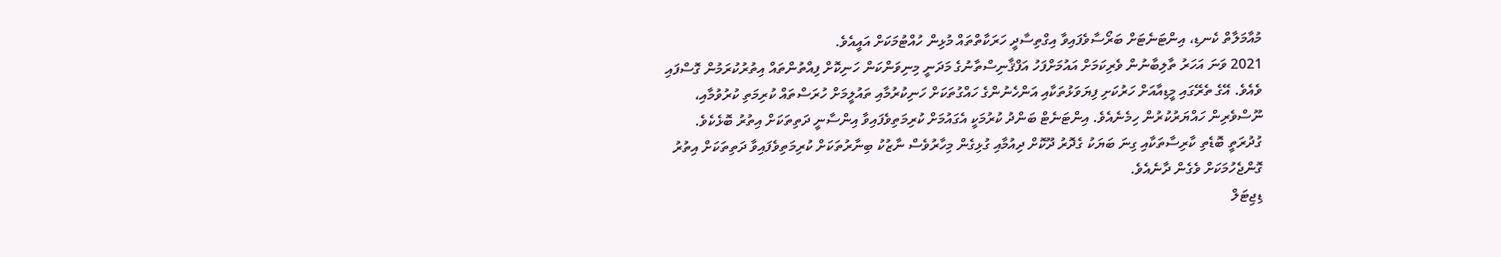މުއާމަލާތް ކެނޑި، އިންޓަނެޓަށް ބަރޯސާވެފައިވާ އިގްތިސާދީ ހަރަކާތްތައް މުޅިން ހުއްޓުމަކަށް އައީއެވެ.
2021 ވަނަ އަހަރު ތާލިބާނުން ވެރިކަމަށް އައުމަށްފަހު އަފްޤާނިސްތާނުގެ މަދަނީ މިނިވަންކަން ހަނިކޮށް ފިއްތުންތައް އިތުރުކުރަމުން ގޮސްފައި ވެއެވެ. އޭގެ ތެރޭގައި މީޑިއާއަށް ހަރުކަށި ފިޔަވަޅުތަކާއި އަންހެނުންގެ ހައްގުތަކަށް ހަނިކުރުމާއި ތައުލީމަށް ހުރަސްތައް ކުރިމަތި ކުރުވުމާއި، ނޫސްވެރިން ހައްޔަރުކުރުން ހިމެނެއެވެ. އިންޓަނެޓް ބަންދު ކުރުމަކީ އެގައުމަށް ކުރިމަތިވެފައިވާ އިންސާނީ ދަތިތަކަށް އިތުރު ބޮޅެކެވެ. ގުދުރަތީ ބޮޑެތި ކާރިސާތަކާއި ގިނަ ބަޔަކު ގެދޮރު ދޫކޮށް ދިއުމާއި ގުޅިގެން މިހާރުވެސް ނާޒުކު ބިނާރުތަކަށް ކުރިމަތިވެފައިވާ ދަތިތަކަށް އިތުރު ގޮންޖެހުމަކަށް ވެގެން ދާނެއެވެ.
ޑިޖިޓަލް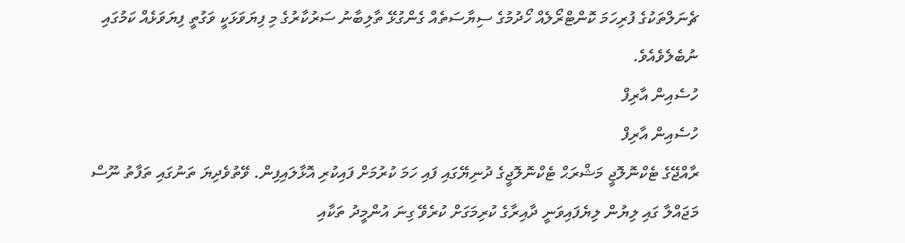ޗެނަލްތަކުގެ ފުރިހަމަ ކޮންޓްރޯލެއް ހޯދުމުގެ ސިޔާސަތެއް ގެންގުޅޭ ތާލިބާނު ސަރުކާރުގެ މި ފިޔަވަޅަކީ ވަގުތީ ފިޔަވަޅެއް ކަމުގައި ނުބެލެވެއެވެ.
ހުސެއިން އާރިފް
ހުސެއިން އާރިފް
ރާއްޖޭގެ ޓެކްނޮލޮޖީ މަޝްރަޙް ޓެކްނޮލޮޖީގެ ދުނިޔޭގައި ފައި ހަމަ ކުރުމަށް ފައިކުރި އޮޅާލައިފިން. ވޭތުވެދިޔަ ތަނުގައި ތަފާތު ނޫސް މަޖައްލާ ގައި ލިޔުން ލިޔެފައިވަނީ ދާއިރާގެ ކުރިމަގަށް ކުރެވޭ ގިނަ އުންމީދު ތަކާއި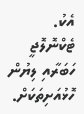އެކު.
ޓެކްނޮލޮޖީ ހަބަރާއި ލިޔުން ހޮޅުއަށިތަކަށް.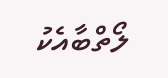ލޯތްބާއެކު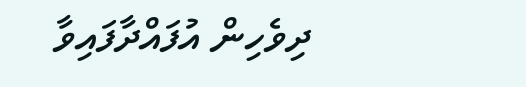ދިވެހިން އުފައްދާފައިވާ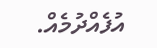އުފެއްދުމެއް.